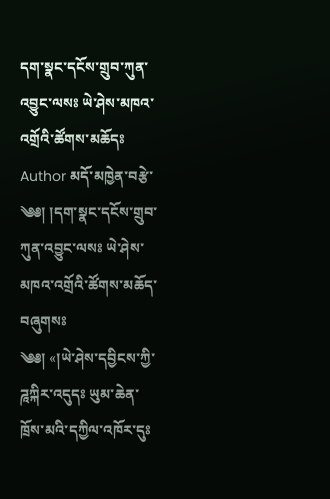དག་སྣང་དངོས་གྲུབ་ཀུན་འབྱུང་ལསཿ ཡེ་ཤེས་མཁའ་འགྲོའི་ཚོགས་མཆོདཿ
Author མདོ་མཁྱེན་བརྩེ་
༄༅། །དག་སྣང་དངོས་གྲུབ་ཀུན་འབྱུང་ལསཿ ཡེ་ཤེས་མཁའ་འགྲོའི་ཚོགས་མཆོད་བཞུགསཿ
༄༅། «།ཡེ་ཤེས་དབྱིངས་ཀྱི་ཌཱཀྐིར་འདུདཿ ཡུམ་ཆེན་ཁྲོས་མའི་དཀྱིལ་འཁོར་དུཿ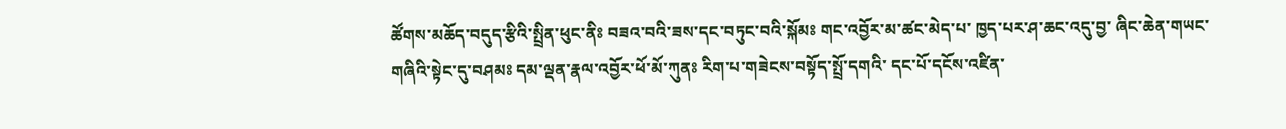ཚོགས་མཆོད་བདུད་རྩིའི་སྤྲིན་ཕུང་ནིཿ བཟའ་བའི་ཟས་དང་བཏུང་བའི་སྐོམཿ གང་འབྱོར་མ་ཚང་མེད་པ་ ཁྱད་པར་ཤ་ཆང་འདུ་བྱ་ ཞིང་ཆེན་གཡང་གཞིའི་སྟེང་དུ་བཤམཿ དམ་ལྡན་རྣལ་འབྱོར་ཕོ་མོ་ཀུནཿ རིག་པ་གཟེངས་བསྟོད་སྤྲོ་དགའི་ དང་པོ་དངོས་འཛིན་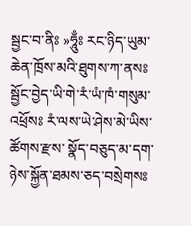སྦྱང་བ་ནིཿ »ཧཱུྃཿ རང་ཉིད་ཡུམ་ཆེན་ཁྲོས་མའི་ཐུགས་ཀ་ནསཿ སྦྱོང་བྱེད་ཡི་གེ་རཾ་ཡཾ་ཁཾ་གསུམ་འཕྲོསཿ རཾ་ལས་ཡེ་ཤེས་མེ་ཡིས་ཚོགས་རྫས་ སྣོད་བཅུད་མ་དག་ཉེས་སྐྱོན་ཐམས་ཅད་བསྲེགསཿ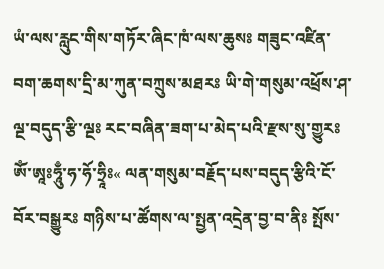ཡཾ་ལས་རླུང་གིས་གཏོར་ཞིང་ཁཾ་ལས་ཆུསཿ གཟུང་འཛིན་བག་ཆགས་དྲི་མ་ཀུན་བཀྲུས་མཐརཿ ཡི་གེ་གསུམ་འཕྲོས་ཤ་ལྔ་བདུད་རྩི་ལྔཿ རང་བཞིན་ཟག་པ་མེད་པའི་རྫས་སུ་གྱུརཿ ཨོཾ་ཨཱཿཧཱུྃ་ཧ་ཧོ་ཧྲཱིཿ« ལན་གསུམ་བརྗོད་པས་བདུད་རྩིའི་ངོ་བོར་བསྒྱུརཿ གཉིས་པ་ཚོགས་ལ་སྤྱན་འདྲེན་བྱ་བ་ནིཿ སྤོས་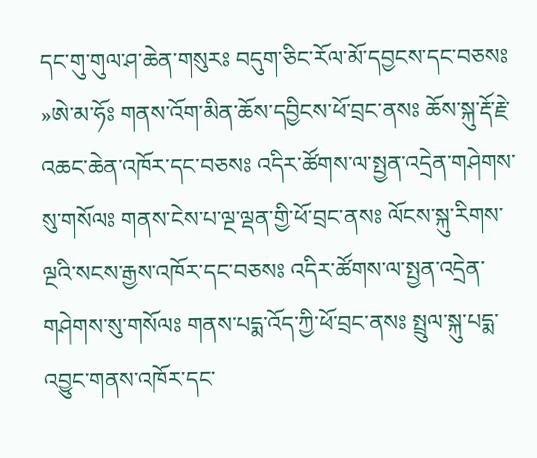དང་གུ་གུལ་ཤ་ཆེན་གསུརཿ བདུག་ཅིང་རོལ་མོ་དབྱངས་དང་བཅསཿ »ཨེ་མ་ཧོཿ གནས་འོག་མིན་ཆོས་དབྱིངས་ཕོ་བྲང་ནསཿ ཆོས་སྐུ་རྡོ་རྗེ་འཆང་ཆེན་འཁོར་དང་བཅསཿ འདིར་ཚོགས་ལ་སྤྱན་འདྲེན་གཤེགས་སུ་གསོལཿ གནས་ངེས་པ་ལྔ་ལྡན་གྱི་ཕོ་བྲང་ནསཿ ལོངས་སྐུ་རིགས་ལྔའི་སངས་རྒྱས་འཁོར་དང་བཅསཿ འདིར་ཚོགས་ལ་སྤྱན་འདྲེན་གཤེགས་སུ་གསོལཿ གནས་པདྨ་འོད་ཀྱི་ཕོ་བྲང་ནསཿ སྤྲུལ་སྐུ་པདྨ་འབྱུང་གནས་འཁོར་དང་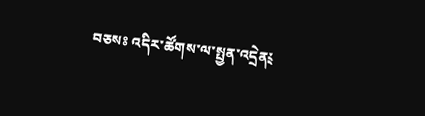བཅསཿ འདིར་ཚོགས་ལ་སྤྱན་འདྲེན༴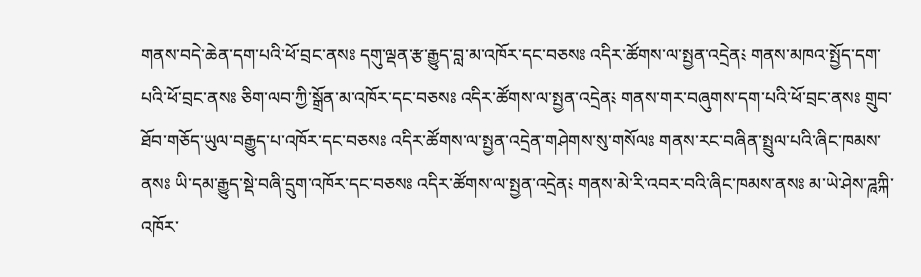གནས་བདེ་ཆེན་དག་པའི་ཕོ་བྲང་ནསཿ དགུ་ལྡན་རྩ་རྒྱུད་བླ་མ་འཁོར་དང་བཅསཿ འདིར་ཚོགས་ལ་སྤྱན་འདྲེན༴ གནས་མཁའ་སྤྱོད་དག་པའི་ཕོ་བྲང་ནསཿ ཅིག་ལབ་ཀྱི་སྒྲོན་མ་འཁོར་དང་བཅསཿ འདིར་ཚོགས་ལ་སྤྱན་འདྲེན༴ གནས་གར་བཞུགས་དག་པའི་ཕོ་བྲང་ནསཿ གྲུབ་ཐོབ་གཅོད་ཡུལ་བརྒྱུད་པ་འཁོར་དང་བཅསཿ འདིར་ཚོགས་ལ་སྤྱན་འདྲེན་གཤེགས་སུ་གསོལཿ གནས་རང་བཞིན་སྤྲུལ་པའི་ཞིང་ཁམས་ནསཿ ཡི་དམ་རྒྱུད་སྡེ་བཞི་དྲུག་འཁོར་དང་བཅསཿ འདིར་ཚོགས་ལ་སྤྱན་འདྲེན༴ གནས་མེ་རི་འབར་བའི་ཞིང་ཁམས་ནསཿ མ་ཡེ་ཤེས་ཌཱཀྐི་འཁོར་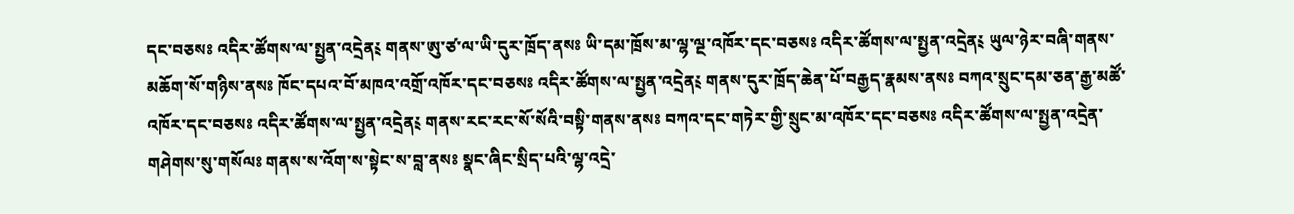དང་བཅསཿ འདིར་ཚོགས་ལ་སྤྱན་འདྲེན༴ གནས་ཨུ་ཙ་ལ་ཡི་དུར་ཁྲོད་ནསཿ ཡི་དམ་ཁྲོས་མ་ལྷ་ལྔ་འཁོར་དང་བཅསཿ འདིར་ཚོགས་ལ་སྤྱན་འདྲེན༴ ཡུལ་ཉེར་བཞི་གནས་མཆོག་སོ་གཉིས་ནསཿ ཁོང་དཔའ་བོ་མཁའ་འགྲོ་འཁོར་དང་བཅསཿ འདིར་ཚོགས་ལ་སྤྱན་འདྲེན༴ གནས་དུར་ཁྲོད་ཆེན་པོ་བརྒྱད་རྣམས་ནསཿ བཀའ་སྲུང་དམ་ཅན་རྒྱ་མཚོ་འཁོར་དང་བཅསཿ འདིར་ཚོགས་ལ་སྤྱན་འདྲེན༴ གནས་རང་རང་སོ་སོའི་བསྟི་གནས་ནསཿ བཀའ་དང་གཏེར་གྱི་སྲུང་མ་འཁོར་དང་བཅསཿ འདིར་ཚོགས་ལ་སྤྱན་འདྲེན་གཤེགས་སུ་གསོལཿ གནས་ས་འོག་ས་སྟེང་ས་བླ་ནསཿ སྣང་ཞིང་སྲིད་པའི་ལྷ་འདྲེ་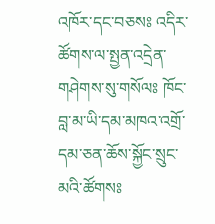འཁོར་དང་བཅསཿ འདིར་ཚོགས་ལ་སྤྱན་འདྲེན་གཤེགས་སུ་གསོལཿ ཁོང་བླ་མ་ཡི་དམ་མཁའ་འགྲོ་ དམ་ཅན་ཆོས་སྐྱོང་སྲུང་མའི་ཚོགསཿ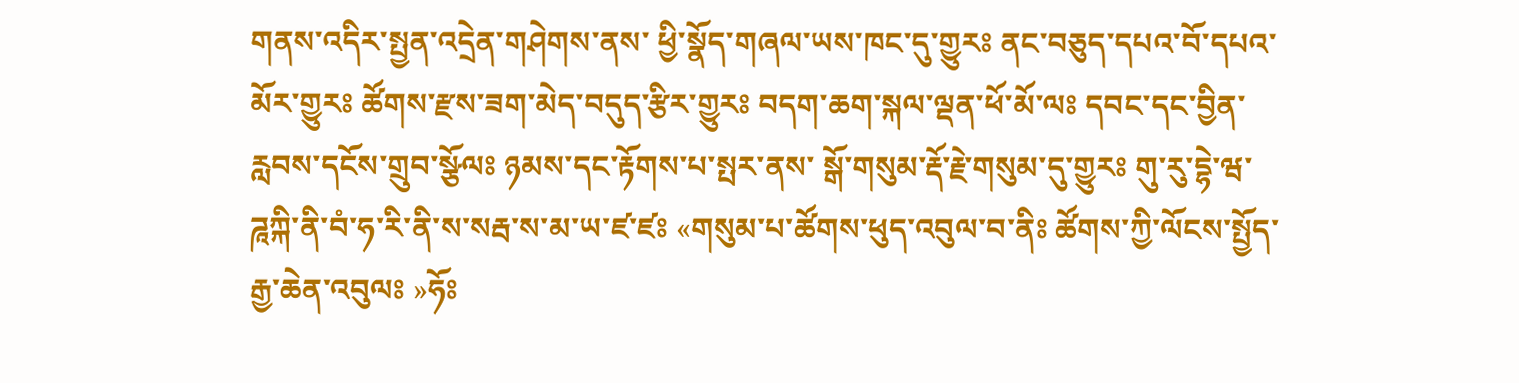གནས་འདིར་སྤྱན་འདྲེན་གཤེགས་ནས་ ཕྱི་སྣོད་གཞལ་ཡས་ཁང་དུ་གྱུརཿ ནང་བཅུད་དཔའ་བོ་དཔའ་མོར་གྱུརཿ ཚོགས་རྫས་ཟག་མེད་བདུད་རྩིར་གྱུརཿ བདག་ཆག་སྐལ་ལྡན་ཕོ་མོ་ལཿ དབང་དང་བྱིན་རླབས་དངོས་གྲུབ་སྩོལཿ ཉམས་དང་རྟོགས་པ་སྤར་ནས་ སྒོ་གསུམ་རྡོ་རྗེ་གསུམ་དུ་གྱུརཿ གུ་རུ་དྷེ་ཝ་ཌཱཀྐི་ནི་བཾ་ཧ་རི་ནི་ས་སརྦ་ས་མ་ཡ་ཛ་ཛཿ «གསུམ་པ་ཚོགས་ཕུད་འབུལ་བ་ནིཿ ཚོགས་ཀྱི་ལོངས་སྤྱོད་རྒྱ་ཆེན་འབུལཿ »ཧོཿ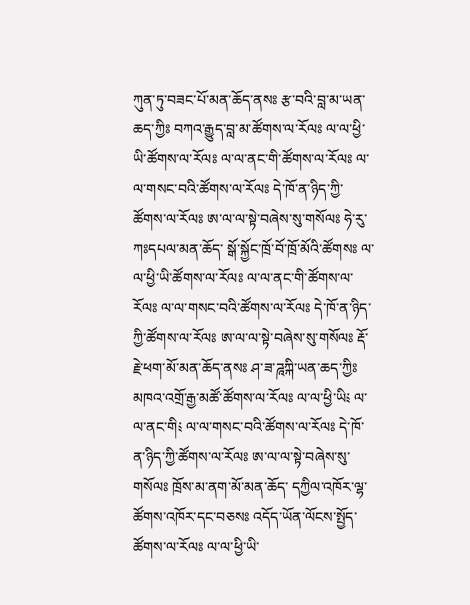ཀུན་ཏུ་བཟང་པོ་མན་ཆོད་ནསཿ རྩ་བའི་བླ་མ་ཡན་ཆད་ཀྱིཿ བཀའ་རྒྱུད་བླ་མ་ཚོགས་ལ་རོལཿ ལ་ལ་ཕྱི་ཡི་ཚོགས་ལ་རོལཿ ལ་ལ་ནང་གི་ཚོགས་ལ་རོལཿ ལ་ལ་གསང་བའི་ཚོགས་ལ་རོལཿ དེ་ཁོ་ན་ཉིད་ཀྱི་ཚོགས་ལ་རོལཿ ཨ་ལ་ལ་སྟེ་བཞེས་སུ་གསོལཿ ཧེ་རུ་ཀཿདཔལ་མན་ཆོད་ སྒོ་སྐྱོང་ཁྲོ་བོ་ཁྲོ་མོའི་ཚོགསཿ ལ་ལ་ཕྱི་ཡི་ཚོགས་ལ་རོལཿ ལ་ལ་ནང་གི་ཚོགས་ལ་རོལཿ ལ་ལ་གསང་བའི་ཚོགས་ལ་རོལཿ དེ་ཁོ་ན་ཉིད་ཀྱི་ཚོགས་ལ་རོལཿ ཨ་ལ་ལ་སྟེ་བཞེས་སུ་གསོལཿ རྡོ་རྗེ་ཕག་མོ་མན་ཆོད་ནསཿ ཤ་ཟ་ཌཱཀྐི་ཡན་ཆད་ཀྱིཿ མཁའ་འགྲོ་རྒྱ་མཚོ་ཚོགས་ལ་རོལཿ ལ་ལ་ཕྱི་ཡི༴ ལ་ལ་ནང་གི༴ ལ་ལ་གསང་བའི་ཚོགས་ལ་རོལཿ དེ་ཁོ་ན་ཉིད་ཀྱི་ཚོགས་ལ་རོལཿ ཨ་ལ་ལ་སྟེ་བཞེས་སུ་གསོལཿ ཁྲོས་མ་ནག་མོ་མན་ཆོད་ དཀྱིལ་འཁོར་ལྷ་ཚོགས་འཁོར་དང་བཅསཿ འདོད་ཡོན་ལོངས་སྤྱོད་ཚོགས་ལ་རོལཿ ལ་ལ་ཕྱི་ཡི་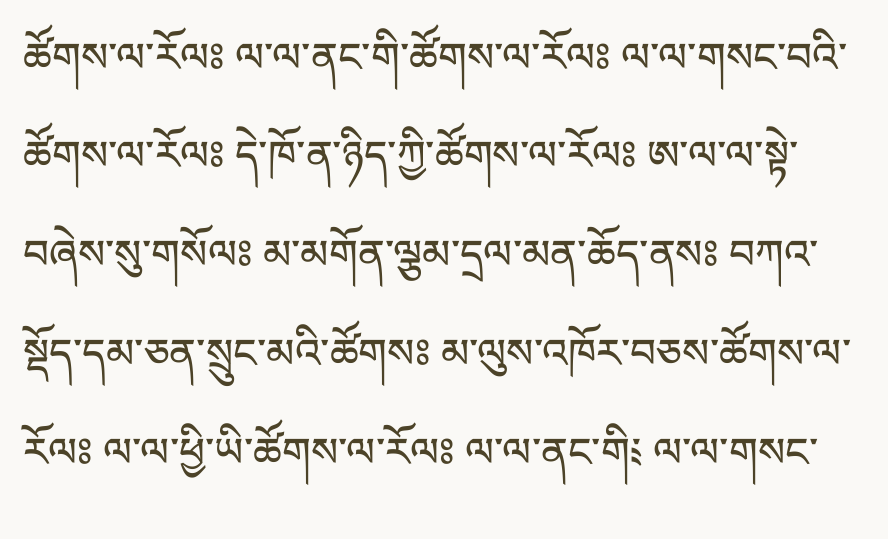ཚོགས་ལ་རོལཿ ལ་ལ་ནང་གི་ཚོགས་ལ་རོལཿ ལ་ལ་གསང་བའི་ཚོགས་ལ་རོལཿ དེ་ཁོ་ན་ཉིད་ཀྱི་ཚོགས་ལ་རོལཿ ཨ་ལ་ལ་སྟེ་བཞེས་སུ་གསོལཿ མ་མགོན་ལྕམ་དྲལ་མན་ཆོད་ནསཿ བཀའ་སྡོད་དམ་ཅན་སྲུང་མའི་ཚོགསཿ མ་ལུས་འཁོར་བཅས་ཚོགས་ལ་རོལཿ ལ་ལ་ཕྱི་ཡི་ཚོགས་ལ་རོལཿ ལ་ལ་ནང་གི༴ ལ་ལ་གསང་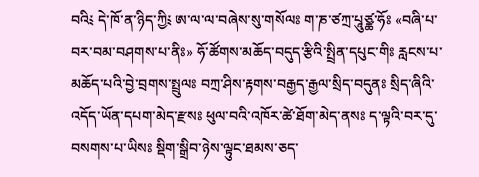བའི༴ དེ་ཁོ་ན་ཉིད་ཀྱི༴ ཨ་ལ་ལ་བཞེས་སུ་གསོལཿ ག་ཎ་ཙཀྲ་པཱུཙྪ་ཧོཿ «བཞི་པ་བར་བམ་བཤགས་པ་ནིཿ» ཧོ་ཚོགས་མཆོད་བདུད་རྩིའི་སྤྲིན་དཔུང་གིཿ རླངས་པ་མཆོད་པའི་བྱེ་བྲགས་སྤྲུལཿ བཀྲ་ཤིས་རྟགས་བརྒྱད་རྒྱལ་སྲིད་བདུནཿ སྲིད་ཞིའི་འདོད་ཡོན་དཔག་མེད་རྫསཿ ཕུལ་བའི་འཁོར་ཚེ་ཐོག་མེད་ནསཿ ད་ལྟའི་བར་དུ་བསགས་པ་ཡིསཿ སྡིག་སྒྲིབ་ཉེས་ལྟུང་ཐམས་ཅད་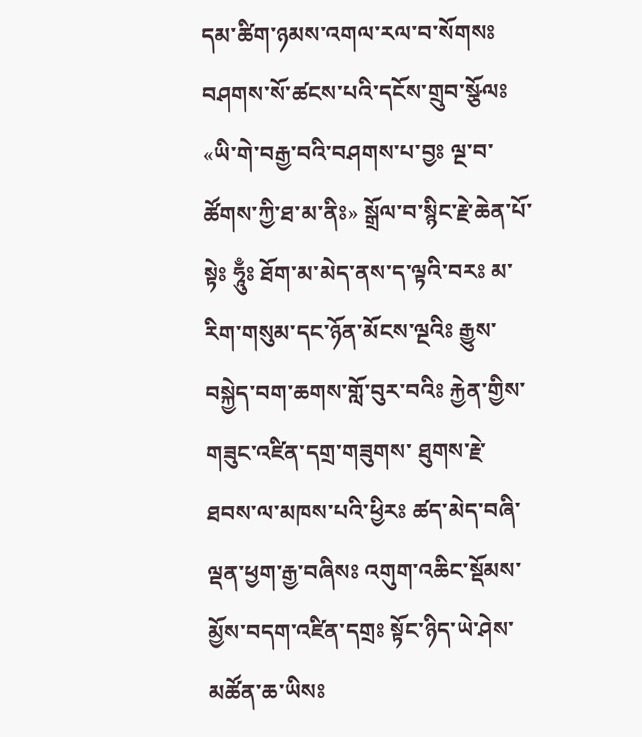དམ་ཚིག་ཉམས་འགལ་རལ་བ་སོགསཿ བཤགས་སོ་ཚངས་པའི་དངོས་གྲུབ་སྩོལཿ «ཡི་གེ་བརྒྱ་བའི་བཤགས་པ་བྱཿ ལྔ་བ་ཚོགས་ཀྱི་ཐ་མ་ནིཿ» སྒྲོལ་བ་སྙིང་རྗེ་ཆེན་པོ་སྟེཿ ཧཱུྃཿ ཐོག་མ་མེད་ནས་ད་ལྟའི་བརཿ མ་རིག་གསུམ་དང་ཉོན་མོངས་ལྔའིཿ རྒྱུས་བསྐྱེད་བག་ཆགས་གློ་བུར་བའིཿ རྐྱེན་གྱིས་གཟུང་འཛིན་དགྲ་གཟུགས་ ཐུགས་རྗེ་ཐབས་ལ་མཁས་པའི་ཕྱིརཿ ཚད་མེད་བཞི་ལྡན་ཕྱག་རྒྱ་བཞིསཿ འགུག་འཆིང་སྡོམས་མྱོས་བདག་འཛིན་དགྲཿ སྟོང་ཉིད་ཡེ་ཤེས་མཚོན་ཆ་ཡིསཿ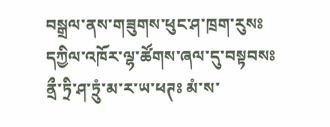བསྒྲལ་ནས་གཟུགས་ཕུང་ཤ་ཁྲག་རུསཿ དཀྱིལ་འཁོར་ལྷ་ཚོགས་ཞལ་དུ་བསྟབསཿ ནྲྀ་ཏྲི་ཤ་ཏྲུཾ་མ་ར་ཡ་ཕཊཿ མཾ་ས་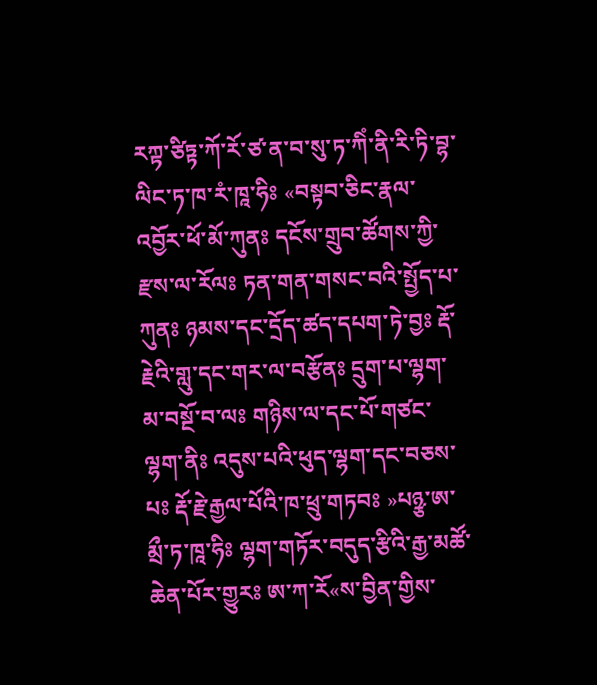རཀྟ་ཙིཏྟ་ཀོ་རོ་ཙ་ན་བ་སུ་ཏ་ཀིཾ་ནི་རི་ཏི་བྷ་ལིང་ཏ་ཁ་རཾ་ཁཱ་ཧིཿ «བསྟབ་ཅིང་རྣལ་འབྱོར་ཕོ་མོ་ཀུནཿ དངོས་གྲུབ་ཚོགས་ཀྱི་རྫས་ལ་རོལཿ ཏན་གན་གསང་བའི་སྤྱོད་པ་ཀུནཿ ཉམས་དང་དྲོད་ཚད་དཔག་ཏེ་བྱཿ རྡོ་རྗེའི་གླུ་དང་གར་ལ་བརྩོནཿ དྲུག་པ་ལྷག་མ་བསྔོ་བ་ལཿ གཉིས་ལ་དང་པོ་གཙང་ལྷག་ནིཿ འདུས་པའི་ཕུད་ལྷག་དང་བཅས་པཿ རྡོ་རྗེ་རྒྱལ་པོའི་ཁ་ཕྲུ་གཏབཿ »པཉྩ་ཨ་མྲྀ་ཏ་ཁཱ་ཧིཿ ལྷག་གཏོར་བདུད་རྩིའི་རྒྱ་མཚོ་ཆེན་པོར་གྱུརཿ ཨ་ཀ་རོ«ས་བྱིན་གྱིས་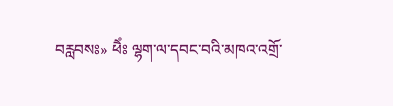བརླབསཿ» ཕཻཾཿ ལྷག་ལ་དབང་བའི་མཁའ་འགྲོ་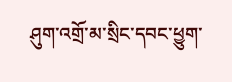ཤུག་འགྲོ་མ་སྲིང་དབང་ཕྱུག་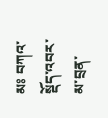མཿ བཀའ་སྡོད་འབར་མ་བྲན་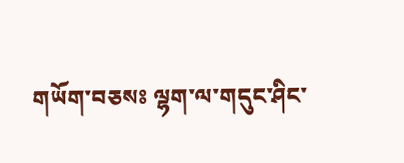གཡོག་བཅསཿ ལྷག་ལ་གདུང་ཤིང་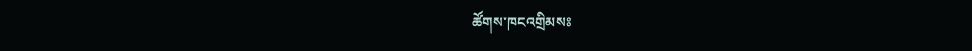ཚོགས་ཁངའགྲིམསཿ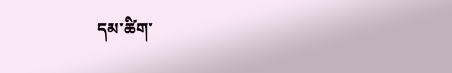དམ་ཚིག་